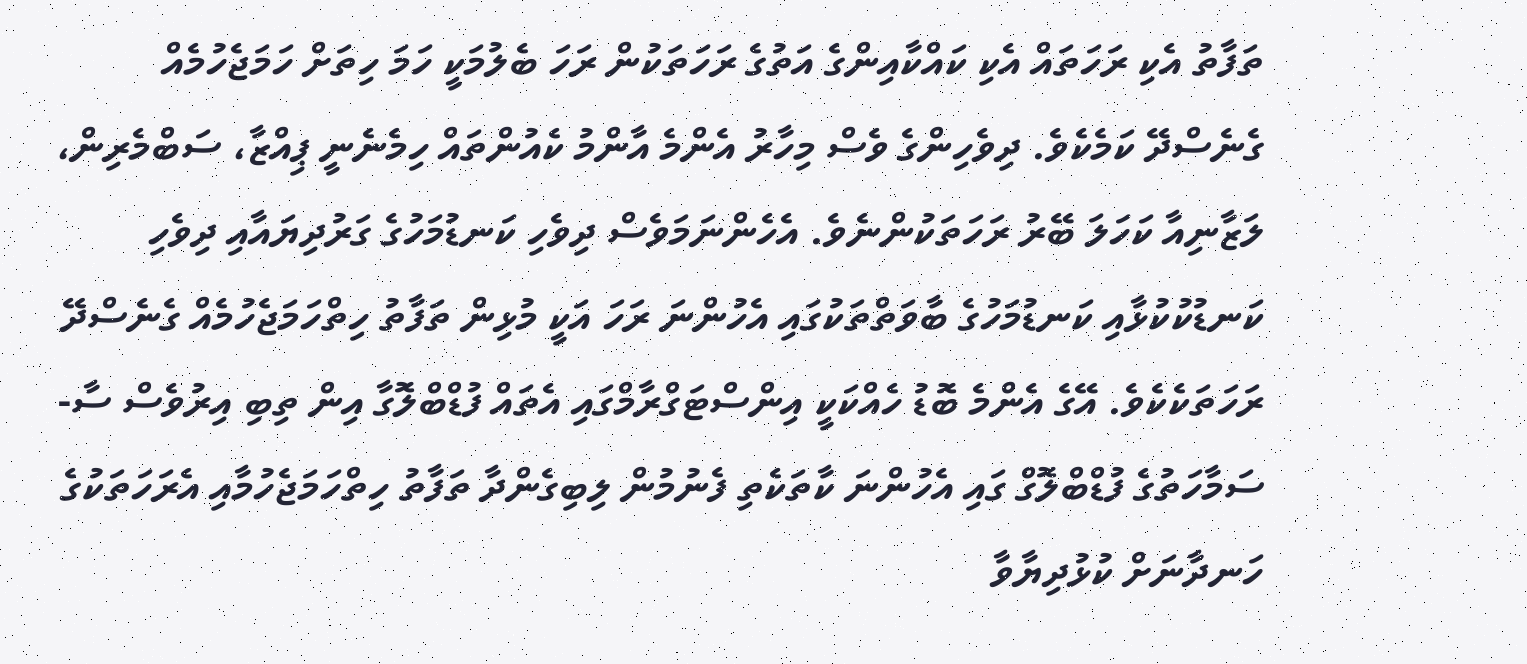ތަފާތު އެކި ރަހަތައް އެކި ކައްކާއިންގެ އަތުގެ ރަހަތަކުން ރަހަ ބެލުމަކީ ހަމަ ހިތަށް ހަމަޖެހުމެއް ގެނެސްދޭ ކަމެކެވެ. ދިވެހިންގެ ވެސް މިހާރު އެންމެ އާންމު ކެއުންތައް ހިމެނެނީ ޕިއްޒާ، ސަބްމެރިން، ލަޒާނިއާ ކަހަލަ ބޭރު ރަހަތަކުންނެވެ. އެހެންނަމަވެސް ދިވެހި ކަނޑުމަހުގެ ގަރުދިޔައާއި ދިވެހި ކަނޑުކުކުޅާއި ކަނޑުމަހުގެ ބާވަތްތަކުގައި އެހުންނަ ރަހަ އަކީ މުޅިން ތަފާތު ހިތްހަމަޖެހުމެއް ގެނެސްދޭ ރަހަތަކެކެވެ. އޭގެ އެންމެ ބޮޑު ހެއްކަކީ އިންސްޓަގްރާމްގައި އެތައް ފުޑްބްލޮގާ އިން ތިބި އިރުވެސް ސާ-ސަމާހަތުގެ ފުޑްބްލޮގް ގައި އެހުންނަ ކާތަކެތި ފެނުމުން ލިބިގެންދާ ތަފާތު ހިތްހަމަޖެހުމާއި އެރަހަތަކުގެ ހަނދާނަށް ކުޅުދިޔާވާ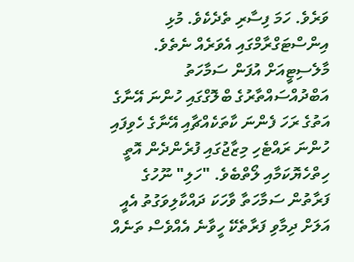ވަރެވެ. ހަމަ ފިސާރި ތެދެކެވެ. މުޅި އިންސްޓަގްރާމްގައި އެވަރެއް ނެތެވެ.
މާލެސިޓީއަށް އުފަން ސަމާހަތު އަބްދުއްސައްތާރުގެ ބްލޮގްގައި ހުންނަ އޭނާގެ އަތުގެ ރަހަ ފެންނަ ކާތަކެއްޗާއި އޭނާގެ ހެވިފައި ހުންނަ ރައްޓެހި މިޒާޖުގައި ފުރެންދެން އޮތީ ހިތްހެޔޮކަމާއި ލޯތްބެވެ. "ހަލި" ނޫހުގެ ފަރާތުން ސަމާހަތާ ވާހަކަ ދައްކާލިވަގުތު އެއީ އަލަށް ދިމާވި ފަރާތެކޭ ހީވާނެ އެއްވެސް ތަނެއް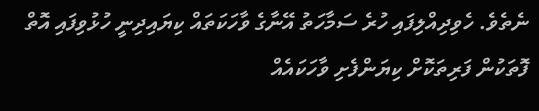ނެތެވެ. ހެވިދިއްލިފައި ހުރެ ސަމާހަތު އޭނާގެ ވާހަކަތައް ކިޔައިދިނީ ހުޅުވިފައި އޮތް ފޮތަކުން ފަރިތަކޮށް ކިޔަންފެށި ވާހަކައެއް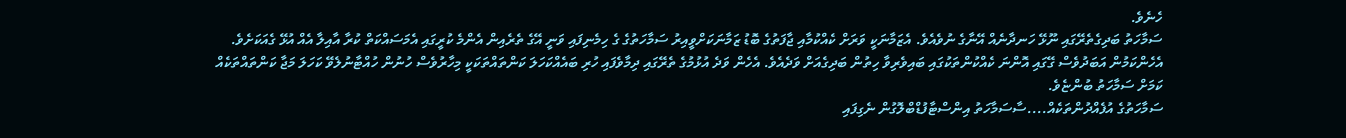ހެނެވެ.
ސަމާހަތު ބަދިގެތެރޭގައި ނޫޅޭ ހަނދާނެއް އޭނާގެ ނުވެއެވެ. އެޒަމާނަކީ ވަރަށް ކެއްކުމާއި ޖާފަތުގެ ބޮޑު ޒަމާނަކަށްވީއިރު ސަމާހަތުގެ ގެ ހިމެނިފައި ވަނީ އޭގެ ތެރެއިން އެންމެ ކުރީގައި އެމަސައްކަތް ކުރާ އާއިލާ އެއް އުޅޭ ގެއަކަށެވެ. އެހެންކަމުން އަބަދުވެސް ގޭގައި އޮންނަ ކެއްކުންތަކުގައި ބައިވެރިވާ ހިތުން ބަދިގެއަށް ވަދެއެވެ. އެހެން ވަދެ އުޅުމުގެ ތެރޭގައި ދިމާވެފައި ހުރި ބައެއްކަހަލަ ކަންތައްތަކަކީ މިހާރުވެސް ހުނުން ހުއްޓާނުލެވޭ ކަހަލަ މަޖާ ކަންތައްތަކެއް ކަމަށް ސަމާހަތު ބުންޏެވެ.
ސަމާހަތުގެ އުފެއްދުންތަކެއް....ސާސަމާހަތު އިންސްޓާފުޑްބްލޮގުން ނެގިފައި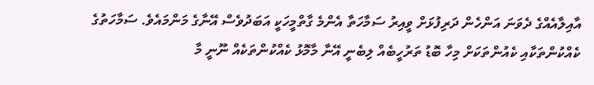އާއިލާއެއްގެ ދެވަނަ އަންހެން ދަރިފުޅަށް ވީއިރު ސަމާހަތާ އެންމެ ގާތްމީހަކީ އަބަދުވެސް އޭނާގެ މަންމައެވެ. ސަމާހަތުގެ ކެއްކުންތަކާއި ކެއުންތަކަށް މިހާ ބޮޑު ތަރުހީބެއް ލިބެނީ އޭނާ މާމޮޅު ކެއްކުންތަކެއް ނޫނީ މާ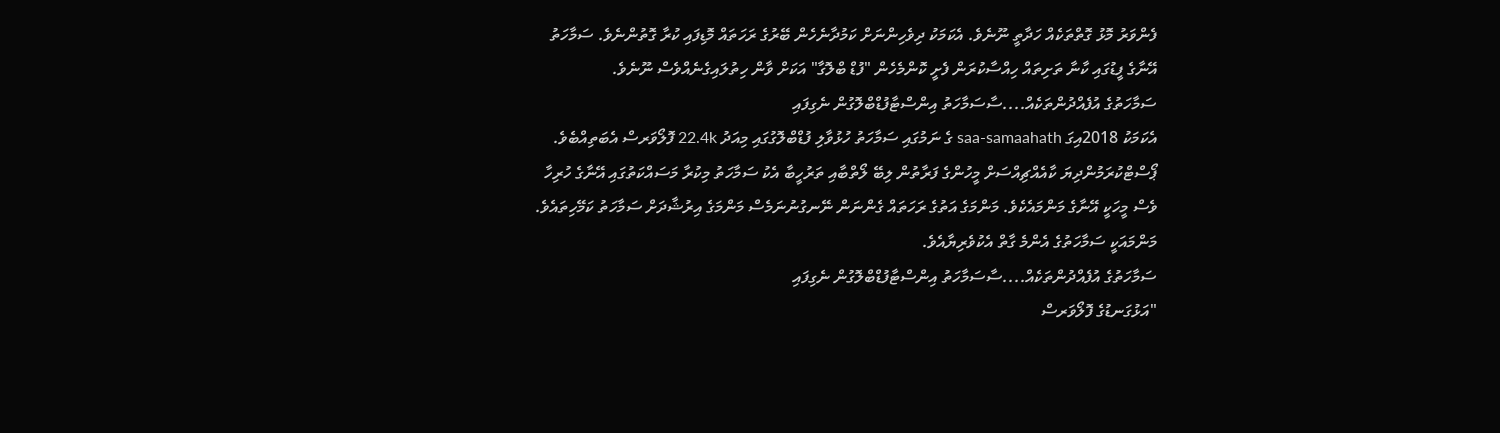ފެންވަރު މޮޅު ގޮތްތަކެއް ހަދާތީ ނޫނެވެ. އެކަމަކު ދިވެހިންނަށް ކަމުދާނެހެން ބޭރުގެ ރަހަތައް މޮޑިފައި ކުރާ ގޮތުންނެވެ. ސަމާހަތު އޭނާގެ ފީޑުގައި ކާނާ ތަށިތައް ހިއްސާކުރަން ފެށީ ކޮންމެހެން "ފުޑް ބްލޮގާ" އަކަށް ވާން ހިތުލައިގެނެއްވެސް ނޫނެވެ.
ސަމާހަތުގެ އުފެއްދުންތަކެއް....ސާސަމާހަތު އިންސްޓާފުޑްބްލޮގުން ނެގިފައި
އެކަމަކު 2018އިގަ saa-samaahath ގެ ނަމުގައި ސަމާހަތު ހުޅުވާލި ފުޑްބްލޮގުގައި މިއަދު 22.4k ފޮލޯވަރސް އެބަތިއްބެވެ. ޕޯސްޓްކުރަމުންދިޔަ ކާއެއްޗިއްސަށް މީހުންގެ ފަރާތުން ލިބޭ ލޯތްބާއި ތަރުހީބާ އެކު ސަމާހަތު މިކުރާ މަސައްކަތުގައި އޭނާގެ ހުރިހާ ވެސް މީހަކީ އޭނާގެ މަންމައެކެވެ. މަންމަގެ އަތުގެ ރަހަތައް ގެންނަން ނޭނގުނުނަމެސް މަންމަގެ އިރުޝާދަށް ސަމާހަތު ކަމޭހިތައެވެ. މަންމައަކީ ސަމާހަތުގެ އެންމެ ގާތް އެކުވެރިޔާއެވެ.
ސަމާހަތުގެ އުފެއްދުންތަކެއް....ސާސަމާހަތު އިންސްޓާފުޑްބްލޮގުން ނެގިފައި
"އަޅުގަނޑުގެ ފޮލޯވަރސް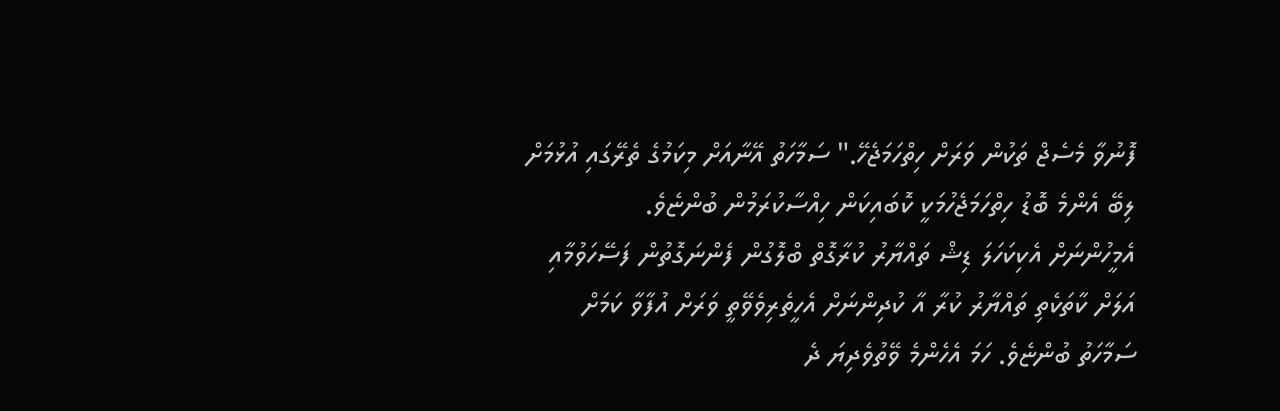ފޮނުވާ މެސެޖް ތަކުން ވަރަށް ހިތްހަމަޖެހޭ." ސަމާހަތު އޭނާއަށް މިކަމުގެ ތެރޭގައި އުޅުމަށް ލިބޭ އެންމެ ބޮޑު ހިތްހަމަޖެހުމަކީ ކޮބައިކަން ހިއްސާކުރަމުން ބުންޏެވެ.
އެމީހުންނަށް އެކިކަހަލަ ޑިޝް ތައްޔާރު ކުރާގޮތް ބްލޮގުން ފެންނަގޮތުން ފަސޭހަވުމާއި އަލަށް ކާތަކެތި ތައްޔާރު ކުރާ އާ ކުދިންނަށް އެހީތެރިވެވޭތީ ވަރަށް އުފާވާ ކަމަށް ސަމާހަތު ބުންޏެވެ. ހަމަ އެހެންމެ ވޭތުވެދިޔަ ދެ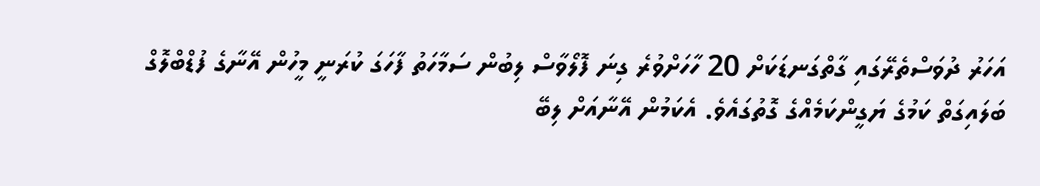އަހަރު ދުވަސްތެރޭގައި ގާތްގަނޑަކަށް 20 ހާހަށްވުރެ ގިނަ ފޮލޯވާސް ލިބުން ސަމާހަތު ފާހަގަ ކުރަނީ މީހުން އޭނާގެ ފުޑްބްލޮގް ބަލައިގަތް ކަމުގެ ޔަގީންކަމެއްގެ ގޮތުގައެވެ. އެކަމުން އޭނާއަށް ލިބޭ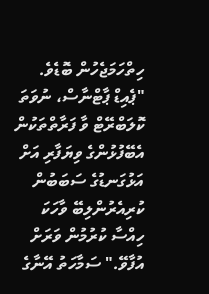ހިތްހަމަޖެހުން ބޮޑެވެ.
"ޕެއިޑް ޕާޓްނާސް، ނުވަތަ ކޮލަބްރޭޓް ވާ ފަރާތްތަކުން އެބޭފުޅުންގެ ވިޔަފާރި އަށް އަޅުގަނޑުގެ ސަބަބުން ކުރިއެރުންލިބޭ ވާހަކަ ހިއްސާ ކުރުމުން ވަރަށް އުފާވޭ." ސަމާހަތު އޭނާގެ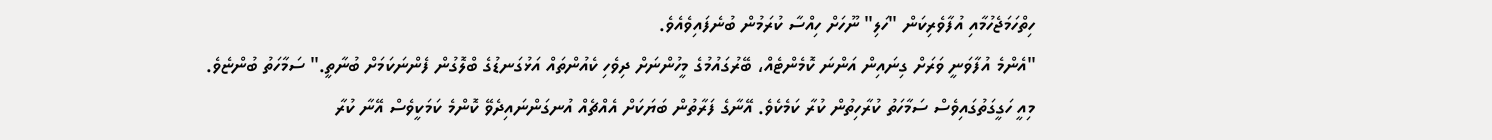ހިތްހަމަޖެހުމާއި އުފާވެރިކަން "ހަލި" ނޫހަށް ހިއްސާ ކުރަމުން ބުނެފައިވެއެވެ.
"އެންމެ އުފާވަނީ ވަރަށް ގިނައިން އަންނަ ކޮމެންޓެއް، ބޭރުގައުމުގެ މީހުންނަށް ދިވެހި ކެއުންތައް އަޅުގަނޑުގެ ބްލޮގުން ފެންނަކަމަށް ބުނާތީ." ސަމާހަތު ބުންޏެވެ.
މިއީ ހަގީގަތުގައިވެސް ސަމާހަތު ކުރާހިތުން ކުރާ ކަމެކެވެ. އޭނާގެ ފަރާތުން ބަޔަކަށް އެއްޗެއް އުނގަންނައިދެވޭ ކޮންމެ ކަމަކީވެސް އޭނާ ކުރާ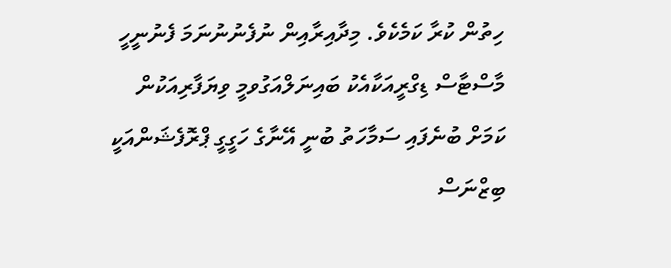ހިތުން ކުރާ ކަމެކެވެ. މިދާއިރާއިން ނުފެނުނުނަމަ ފެނުނީހީ މާސްޓާސް ޑިގްރީއަކާއެކު ބައިނަލްއަގުވމީ ވިޔަފާރިއަކުން ކަމަށް ބުނެފައި ސަމާހަތު ބުނީ އޭނާގެ ހަގީގީ ޕްރޮފެޝަންއަކީ ބިޒްނަސް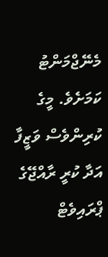މެނޭޖްމަންޓު ކަމަށެވެ. މީގެ ކުރިންވެސް ވަޒީފާ އަދާ ކުރީ ރާއްޖޭގެ ޕްރައިވެޓް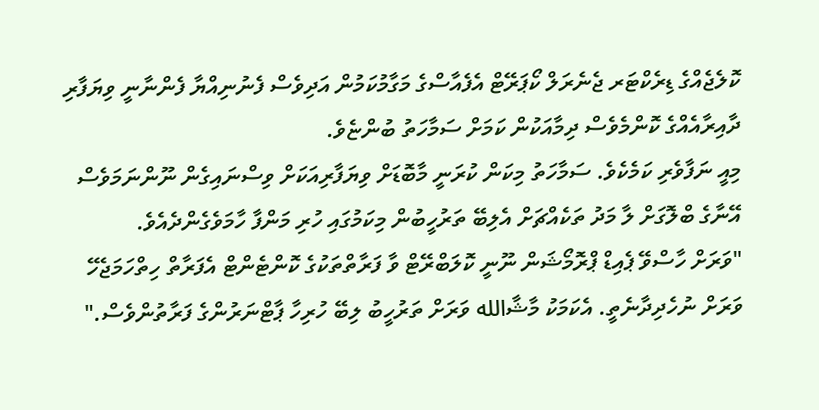ކޮލެޖެއްގެ ޑިރެކްޓަރ ޖެނެރަލް ކޯޕަރޭޓް އެފެއާސްގެ މަގާމުކަމުން އަދިވެސް ފެނުނިއްޔާ ފެންނާނީ ވިޔަފާރި ދާއިރާއެއްގެ ކޮންމެވެސް ދިމާއަކުން ކަމަށް ސަމާހަތު ބުންޏެވެ.
މިއީ ނަފާވެރި ކަމެކެވެ. ސަމާހަތު މިކަން ކުރަނީ މާބޮޑަށް ވިޔަފާރިއަކަށް ވިސްނައިގެން ނޫންނަމަވެސް އޭނާގެ ބްލޮގަށް ލާ މަދު ތަކެއްޗަށް އެލިބޭ ތަރުހީބުން މިކަމުގައި ހުރި މަންފާ ހާމަވެގެންދެއެވެ.
"ވަރަށް ހާސްވޭ ޕެއިޑް ޕްރޮމޯޝަން ނޫނީ ކޮލަބްރޭޓް ވާ ފަރާތްތަކުގެ ކޮންޓެންޓް އެފަރާތް ހިތްހަމަޖެހޭ ވަރަށް ނުހެދިދާނެތީ. އެކަމަކު މާޝާالله ވަރަށް ތަރުހީބު ލިބޭ ހުރިހާ ޕާޓްނަރުންގެ ފަރާތުންވެސް."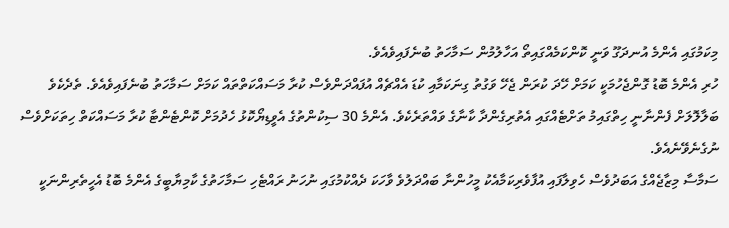މިކަމުގައި އެންމެ އުނދަގޫ ވަނީ ކޮންކަމެއްގައިތޯ އަހާލުމުން ސަމާހަތު ބުނެފައިވެއެވެ.
ހުރި އެންމެ ބޮޑު ގޮންޖެހުމަކީ ކަމަށް ހޭދަ ކުރަން ޖެހޭ ވަގުތު ގިނަކަމާއި ކުޑަ އެއްޗެއް އުފައްދަންވެސް ކުރާ މަސައްކަތްތައް ކަމަށް ސަމާހަތު ބުނެފައިވެއެވެ. ތެދެކެވެ ބަލާލޮލަށް ފެންނާނީ ހިތްގައިމު ތަށްޓެއްގައި އެތުރިގެންދާ ކާނާގެ ވައްތަރެކެވެ. އެންމެ 30 ސިކުންތުގެ އެވީޑިޔޯކޮޅު ހެދުމަށް ކޮންޓެންޓާ ކުރާ މަސައްކަތް ހިތަކަށްވެސް ނުގެނެވޭނެއެވެ.
ސަމާސާ މިޒާޖެއްގެ އަބަދުވެސް ހެވިލާފައި އުފާވެރިކަމާއެކު މީހުންނާ ބައްދަލުވެ ވާހަކަ ދެއްކުމުގައި ނުހަނު ރައްޓެހި ސަމާހަތުގެ ކާމިޔާބީގެ އެންމެ ބޮޑު އެހީތެރިންނަކީ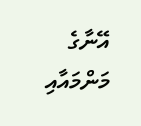އޭނާގެ މަންމައާއި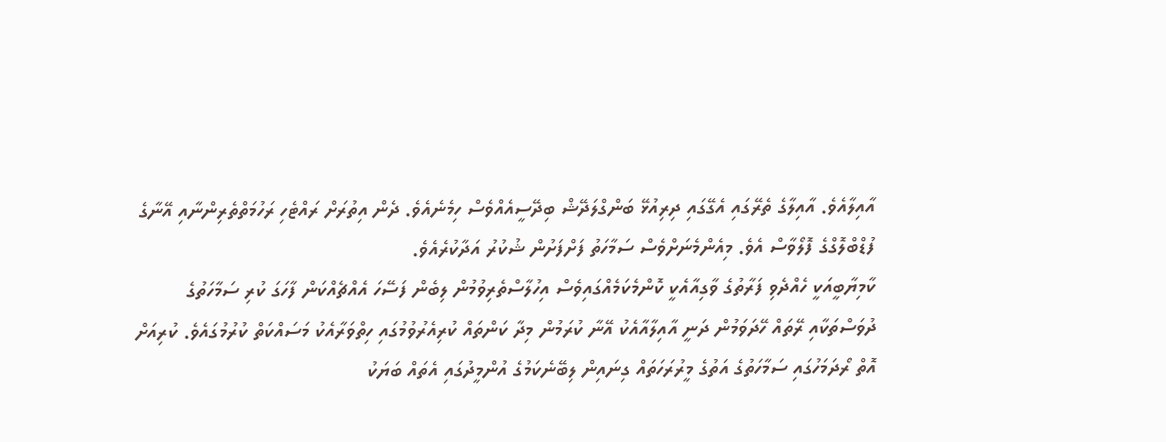އާއިލާއެވެ. އާއިލާގެ ތެރޭގައި އެގޭގައި ދިރިއުޅޭ ބަންގްލަދޭޝް ބިދޭސީއެއްވެސް ހިމެނެއެވެ. ދެން އިތުރަށް ރައްޓެހި ރަހުމަތްތެރިންނާއި އޭނާގެ ފުޑްބްލޮގްގެ ފޮލޯވާސް އެވެ. މިއެންމެނަށްވެސް ސަމާހަތު ފަށްފަށުން ޝުކުރު އަދާކުރެއެވެ.
ކާމިޔާބީއަކީ ހެއްދެވި ފަރާތުގެ ވާގިއާއެކީ ކޮންމެކަމެއްގައިވެސް އިހުލާސްތެރިވުމުން ލިބެން ފަސޭހަ އެއްޗެއްކަން ފާހަގަ ކުރި ސަމާހަތުގެ ދުވަސްތަކާއި ރޭތައް ހޭދަވަމުން ދަނީ އާއިލާއާއެކު އޭނާ ކުރަމުން މިދާ ކަންތައް ކުރިއެރުވުމުގައި ހިތްވަރާއެކު މަސައްކަތް ކުރުމުގައެވެ. ކުރިއަށް އޮތް ރޯދަމަހުގައި ސަމާހަތުގެ އަތުގެ މީރުރަހަތައް ގިނައިން ލިބޭނެކަމުގެ އުންމީދުގައި އެތައް ބަޔަކު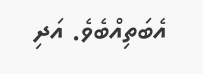އެބަތިއްބެވެ. އަދި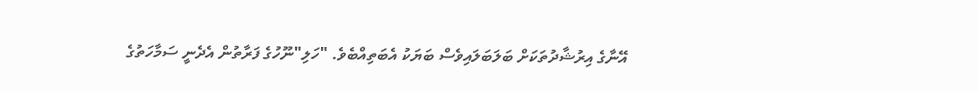އޭނާގެ އިރުޝާދުތަކަށް ބަލަބަލައިވެސް ބަޔަކު އެބަތިއްބެވެ. "ހަލި"ނޫހުގެ ފަރާތުން އެދެނީ ސަމާހަތުގެ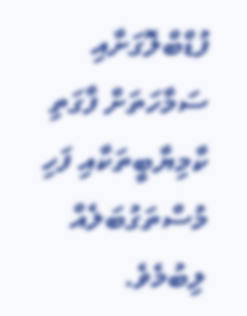ފުޑްބްލޮގަށާއި ސަމާހަތަށް ފާގަތި ކާމިޔާބީތަކާއި ފަހި މުސްތަގުބަލެއް ލިބުމެވެ.